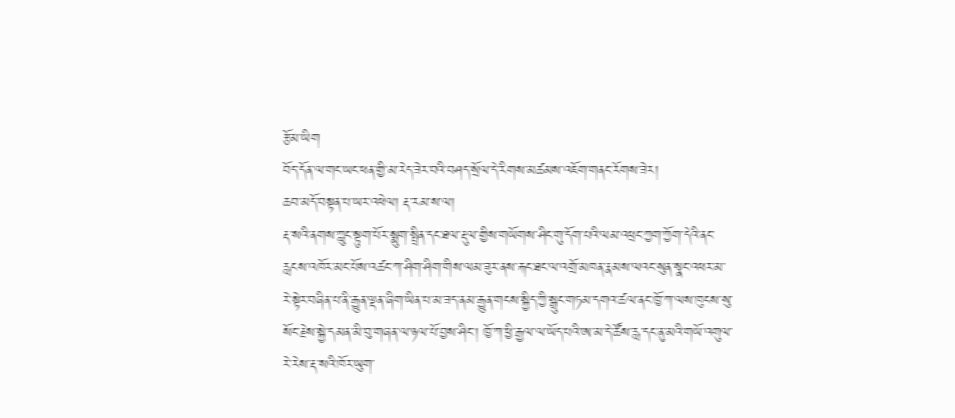རྩོམ་ཡིག
བོད་དོན་ལ་གང་ཡང་ཕན་གྱི་མ་རེད་ཟེར་བའི་བཤད་སྲོལ་དེ་རིགས་མཚམས་འཇོག་གནང་རོགས་ཟེར།
ཆབ་མདོ་བསྟན་པ་ཡར་འཕེལ། རྡ་རམ་ས་ལ།
རྡ་སའི་ནགས་ཀླུང་སྟུག་པོར་སྨུག་སྤྲིན་དང་ཐལ་རྡུལ་གྱིས་གཡོགས་ཤིང་གུ་དོག་པའི་ལམ་འཕྲང་ཀྱག་ཀྱོག་དེའི་ནང་རླངས་འཁོར་མང་པོས་འཚང་ཀ་ཤིག་ཤིག་གིས་ལམ་ཟུར་ནས་རྐང་ཐང་ལ་འགྲོ་མཁན་རྣམས་ལའང་སུན་སྣང་འཕར་མ་རེ་སྟེར་བཞིན་པ་ནི་རྒྱུན་ལྡན་ཞིག་ཡིན་པ་མ་ཟད་ནམ་རྒྱུན་གངས་སྐྱིད་ཀྱི་སྒྲུང་གཏམ་དགའ་ཚལ་ནང་ཁྱོ་ཀ་ལས་ཁུངས་སུ་སོང་རྗེས་སྐྱེ་དམན་མི་བུ་གཞན་ལ་ཉལ་པོ་བྱས་ཤིང་། ཁྱོ་ཀ་ཕྱི་རྒྱལ་ལ་ཡོད་པའི་ཨ་མ་དེ་ཚོས་རླ་དང་ནུ་མའི་གཡོ་འགུལ་རེ་རེས་རྡ་སའི་ཁོར་ཡུག་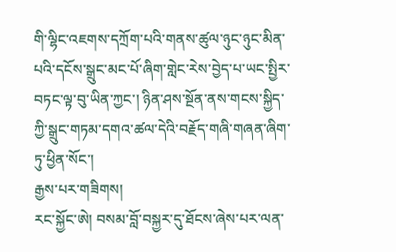གི་ལྷིང་འཇགས་དཀྲོག་པའི་གནས་ཚུལ་ཉུང་ཉུང་མིན་པའི་དངོས་སྒྲུང་མང་པོ་ཞིག་གླེང་རེས་བྱེད་པ་ཡང་སྤྱིར་བཏང་ལྟ་བུ་ཡིན་ཀྱང་། ཉིན་ཤས་སྔོན་ནས་གངས་སྐྱིད་ཀྱི་སྒྲུང་གཏམ་དགའ་ཚལ་དེའི་བརྗོད་གཞི་གཞན་ཞིག་ཏུ་ཕྱིན་སོང་།
རྒྱས་པར་གཟིགས།
རང་སྐྱོང་ཨེ། བསམ་བློ་བསྐྱར་དུ་ཐོངས་ཞེས་པར་ལན་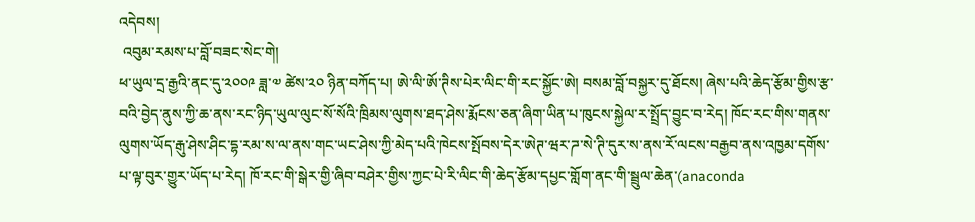འདེབས།
 འབུམ་རམས་པ་བློ་བཟང་སེང་གེ།
ཕ་ཡུལ་དྲ་རྒྱའི་ནང་དུ་༢༠༠༩ ཟླ་༧ ཚེས་༢༠ ཉིན་བཀོད་པ། ཨེ་ལི་ཨོ་ཊིས་པེར་ལིང་གི་རང་སྐྱོང་ཨེ། བསམ་བློ་བསྐྱར་དུ་ཐོངས། ཞེས་པའི་ཆེད་རྩོམ་གྱིས་རྩ་བའི་བྱེད་ནུས་ཀྱི་ཆ་ནས་རང་ཉིད་ཡུལ་ལུང་སོ་སོའི་ཁྲིམས་ལུགས་ཐད་ཤེས་རྨོངས་ཅན་ཞིག་ཡིན་པ་ཁུངས་སྐྱེལ་ར་སྤྲོད་བྱུང་བ་རེད། ཁོང་རང་གིས་གནས་ལུགས་ཡོད་རྒུ་ཤེས་ཤིང་དྷ་རམ་ས་ལ་ནས་གང་ཡང་ཤེས་ཀྱི་མེད་པའི་ཁེངས་སྤོབས་དེར་ཨེཊ་ཝར་ཌ་སེ་ཊི་དུར་ས་ནས་རོ་ལངས་བརྒྱབ་ནས་འཁྱམ་དགོས་པ་ལྟ་བུར་གྱུར་ཡོད་པ་རེད། ཁོ་རང་གི་སྒེར་གྱི་ཞིབ་བཤེར་གྱིས་ཀྱང་པེ་རི་ལིང་གི་ཆེད་རྩོམ་དཔྱང་གློག་ནང་གི་སྦྲུལ་ཆེན་(anaconda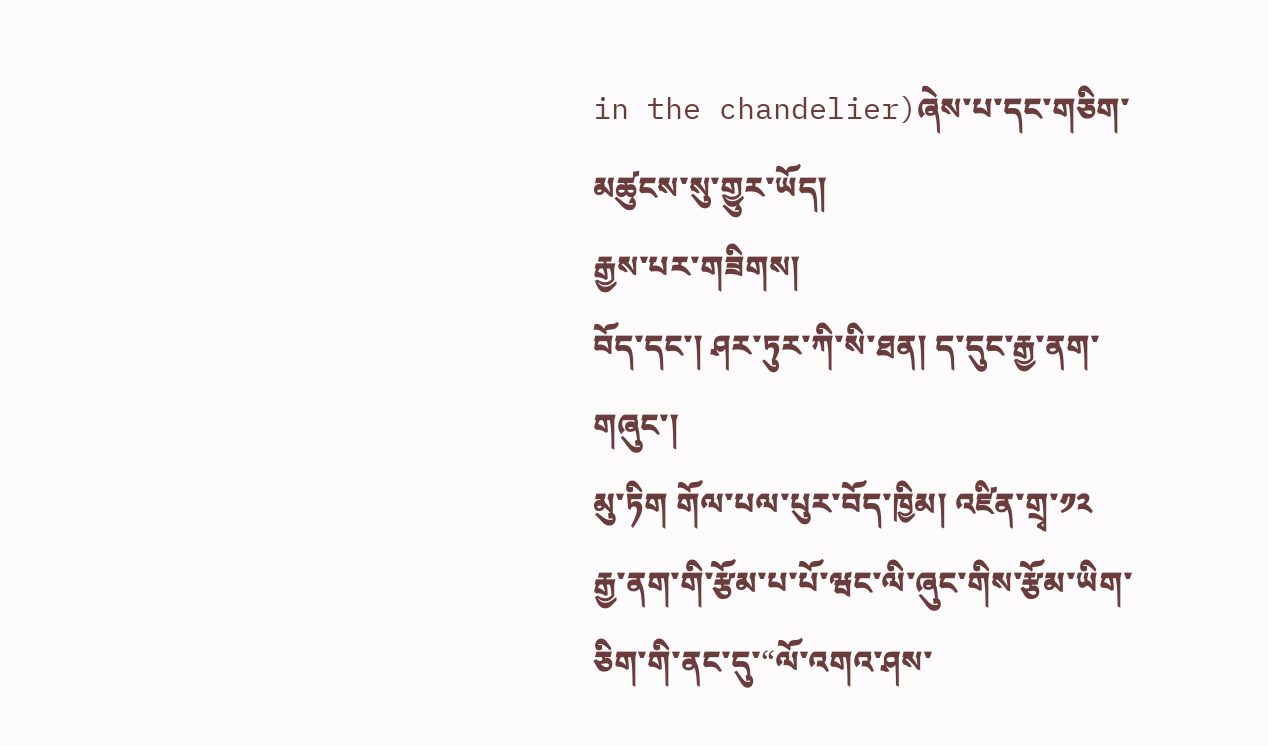in the chandelier)ཞེས་པ་དང་གཅིག་མཚུངས་སུ་གྱུར་ཡོད།
རྒྱས་པར་གཟིགས།
བོད་དང་། ཤར་ཏུར་ཀི་སི་ཐན། ད་དུང་རྒྱ་ནག་གཞུང་།
མུ་ཏིག གོལ་པལ་པུར་བོད་ཁྱིམ། འཛིན་གྲྭ་༡༢
རྒྱ་ནག་གི་རྩོམ་པ་པོ་ཝང་ལི་ཞུང་གིས་རྩོམ་ཡིག་ཅིག་གི་ནང་དུ་“ལོ་འགའ་ཤས་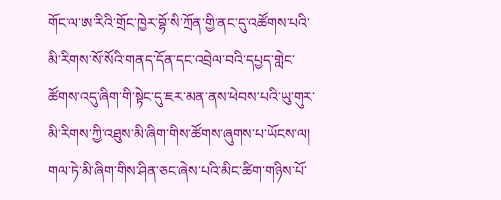གོང་ལ་ཨ་རིའི་གྲོང་ཁྱེར་བྷོ་སི་ཀྲོན་གྱི་ནང་དུ་འཚོགས་པའི་མི་རིགས་སོ་སོའི་གནད་དོན་དང་འབྲེལ་བའི་དཔྱད་གླེང་ཚོགས་འདུ་ཞིག་གི་སྟེང་དུ་ཇར་མན་ནས་ཕེབས་པའི་ཡུ་གུར་མི་རིགས་ཀྱི་འཐུས་མི་ཞིག་གིས་ཚོགས་ཞུགས་པ་ཡོངས་ལ། གལ་ཏེ་མི་ཞིག་གིས་ཤིན་ཅང་ཞེས་པའི་མིང་ཚིག་གཉིས་པོ་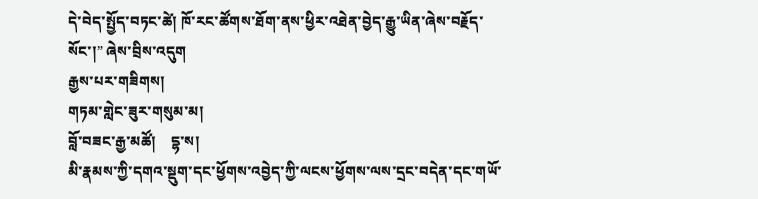དེ་བེད་སྤྱོད་བཏང་ཚེ། ཁོ་རང་ཚོགས་ཐོག་ནས་ཕྱིར་འཐེན་བྱེད་རྒྱུ་ཡིན་ཞེས་བརྗོད་སོང་།” ཞེས་བྲིས་འདུག
རྒྱས་པར་གཟིགས།
གཏམ་གླེང་ཟུར་གསུམ་མ།
བློ་བཟང་རྒྱ་མཚོ།    དྷ་ས།
མི་རྣམས་ཀྱི་དགའ་སྡུག་དང་ཕྱོགས་འབྱེད་ཀྱི་ལངས་ཕྱོགས་ལས་དྲང་བདེན་དང་གཡོ་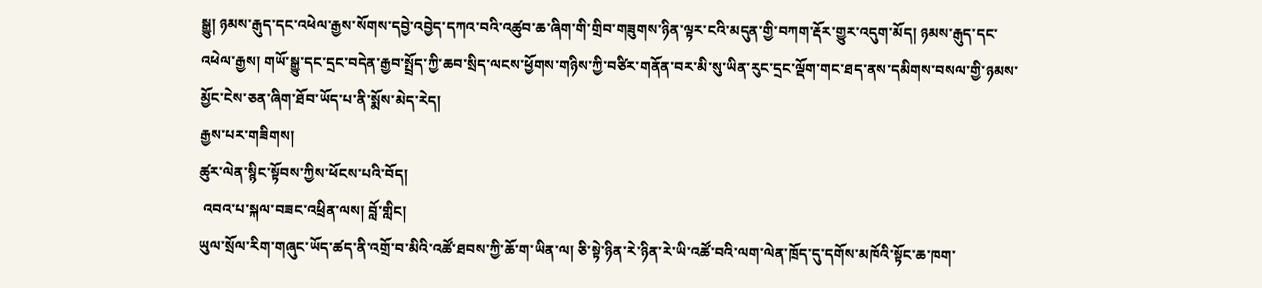སྒྱུ། ཉམས་རྒུད་དང་འཕེལ་རྒྱས་སོགས་དབྱེ་འབྱེད་དཀའ་བའི་འཚུབ་ཆ་ཞིག་གི་གྲིབ་གཟུགས་ཉིན་ལྟར་ངའི་མདུན་གྱི་བཀག་རྡོར་གྱུར་འདུག་མོད། ཉམས་རྒུད་དང་འཕེལ་རྒྱས། གཡོ་སྒྱུ་དང་དྲང་བདེན་རྒྱབ་སྤྲོད་ཀྱི་ཆབ་སྲིད་ལངས་ཕྱོགས་གཉིས་ཀྱི་བཙིར་གནོན་བར་མི་སུ་ཡིན་རུང་དྲང་ལྡོག་གང་ཐད་ནས་དམིགས་བསལ་གྱི་ཉམས་མྱོང་ངེས་ཅན་ཞིག་ཐོབ་ཡོད་པ་ནི་སྨོས་མེད་རེད།
རྒྱས་པར་གཟིགས།
ཚུར་ལེན་སྙིང་སྟོབས་ཀྱིས་ཕོངས་པའི་བོད།
 འབའ་པ་སྐལ་བཟང་འཕྲིན་ལས། བློ་གླིང།
ཡུལ་སྲོལ་རིག་གཞུང་ཡོད་ཚད་ནི་འགྲོ་བ་མིའི་འཚོ་ཐབས་ཀྱི་ཆོ་ག་ཡིན་ལ། ཅི་སྟེ་ཉིན་རེ་ཉིན་རེ་ཡི་འཚོ་བའི་ལག་ལེན་ཁྲོད་དུ་དགོས་མཁོའི་སྟོང་ཆ་ཁག་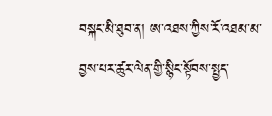བསྐང་མི་ཐུབ་ན། ཨ་འཐས་ཀྱིས་རོ་འཐམ་མ་བྱས་པར་ཚུར་ལེན་གྱི་སྙིང་སྟོབས་སྤྱད་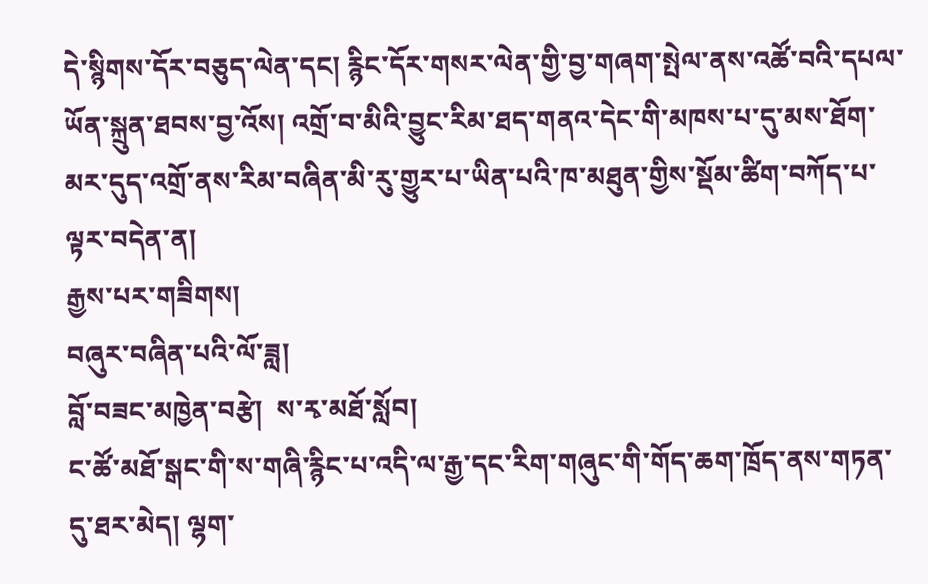དེ་སྙིགས་དོར་བཅུད་ལེན་དང། རྙིང་དོར་གསར་ལེན་གྱི་བྱ་གཞག་སྤེལ་ནས་འཚོ་བའི་དཔལ་ཡོན་སྐྲུན་ཐབས་བྱ་འོས། འགྲོ་བ་མིའི་བྱུང་རིམ་ཐད་གནའ་དེང་གི་མཁས་པ་དུ་མས་ཐོག་མར་དུད་འགྲོ་ནས་རིམ་བཞིན་མི་རུ་གྱུར་པ་ཡིན་པའི་ཁ་མཐུན་གྱིས་སྡོམ་ཚིག་བཀོད་པ་ལྟར་བདེན་ན།
རྒྱས་པར་གཟིགས།
བཞུར་བཞིན་པའི་ལོ་ཟླ།
བློ་བཟང་མཁྱེན་བརྩེ།  ས་རྭ་མཐོ་སློབ།
ང་ཚོ་མཐོ་སྒང་གི་ས་གཞི་རྙིང་པ་འདི་ལ་རྒྱ་དང་རིག་གཞུང་གི་གོད་ཆག་ཁྲོད་ནས་གཏན་དུ་ཐར་མེད། ལྷག་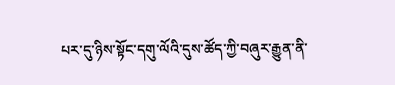པར་དུ་ཉིས་སྟོང་དགུ་ལོའི་དུས་ཚོད་ཀྱི་བཞུར་རྒྱུན་ནི་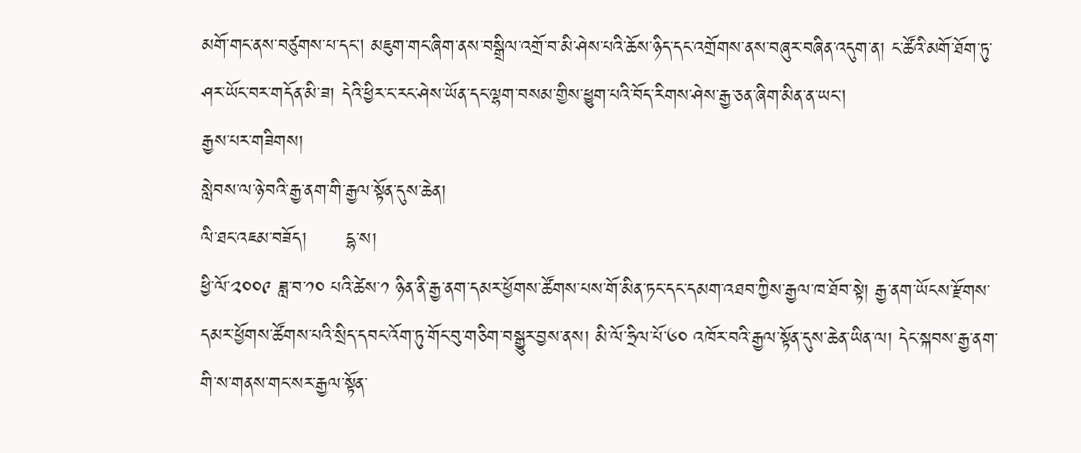མགོ་གང་ནས་བཙུགས་པ་དང། མཇུག་གང་ཞིག་ནས་བསྒྲིལ་འགྲོ་བ་མི་ཤེས་པའི་ཆོས་ཉིད་དང་འགྲོགས་ནས་བཞུར་བཞིན་འདུག་ན། ང་ཚོའི་མགོ་ཐོག་ཏུ་ཤར་ཡོང་བར་གདོན་མི་ཟ། དེའི་ཕྱིར་ང་རང་ཤེས་ཡོན་དང་ལྷག་བསམ་གྱིས་ཕྱུག་པའི་བོད་རིགས་ཤེས་རྒྱ་ཅན་ཞིག་མིན་ན་ཡང།
རྒྱས་པར་གཟིགས།
སླེབས་ལ་ཉེ་བའི་རྒྱ་ནག་གི་རྒྱལ་སྟོན་དུས་ཆེན།
ལི་ཐང་འཇམ་བཟོད།      དྷ་ས།
ཕྱི་ལོ་༢༠༠༩ ཟླ་བ་༡༠ པའི་ཚེས་༡ ཉིན་ནི་རྒྱ་ནག་དམར་ཕྱོགས་ཚོགས་པས་གོ་མིན་ཏང་དང་དམག་འཐབ་ཀྱིས་རྒྱལ་ཁ་ཐོབ་སྟེ། རྒྱ་ནག་ཡོངས་རྫོགས་དམར་ཕྱོགས་ཚོགས་པའི་སྲིད་དབང་འོག་ཏུ་གོང་བུ་གཅིག་བསྒྱུར་བྱས་ནས། མི་ལོ་ཧྲིལ་པོ་༦༠ འཁོར་བའི་རྒྱལ་སྟོན་དུས་ཆེན་ཡིན་ལ། དེང་སྐབས་རྒྱ་ནག་གི་ས་གནས་གང་སར་རྒྱལ་སྟོན་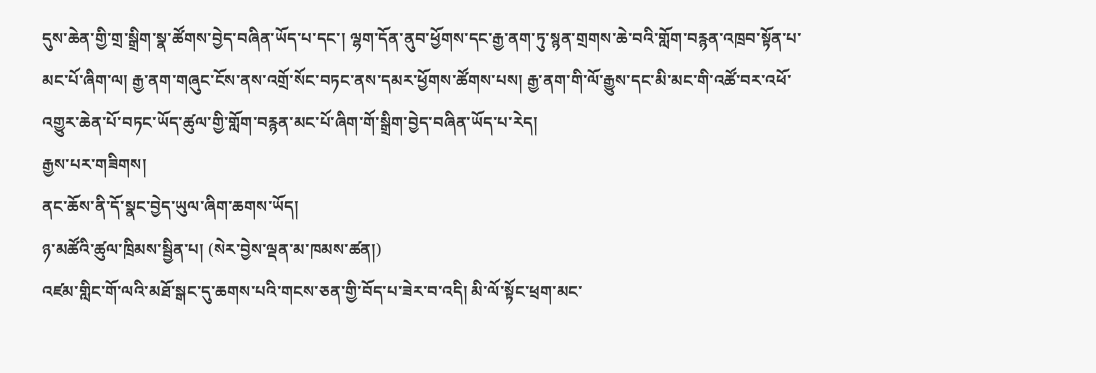དུས་ཆེན་གྱི་གྲ་སྒྲིག་སྣ་ཚོགས་བྱེད་བཞིན་ཡོད་པ་དང་། ལྷག་དོན་ནུབ་ཕྱོགས་དང་རྒྱ་ནག་ཏུ་སྙན་གྲགས་ཆེ་བའི་གློག་བརྙན་འཁྲབ་སྟོན་པ་མང་པོ་ཞིག་ལ། རྒྱ་ནག་གཞུང་ངོས་ནས་འགྲོ་སོང་བཏང་ནས་དམར་ཕྱོགས་ཚོགས་པས། རྒྱ་ནག་གི་ལོ་རྒྱུས་དང་མི་མང་གི་འཚོ་བར་འཕོ་འགྱུར་ཆེན་པོ་བཏང་ཡོད་ཚུལ་གྱི་གློག་བརྙན་མང་པོ་ཞིག་གོ་སྒྲིག་བྱེད་བཞིན་ཡོད་པ་རེད།
རྒྱས་པར་གཟིགས།
ནང་ཆོས་ནི་དོ་སྣང་བྱེད་ཡུལ་ཞིག་ཆགས་ཡོད།
ཉ་མཚོའི་ཚུལ་ཁྲིམས་སྦྱིན་པ། (སེར་བྱེས་ལྡན་མ་ཁམས་ཚན།)
འཛམ་གླིང་གོ་ལའི་མཐོ་སྒང་དུ་ཆགས་པའི་གངས་ཅན་གྱི་བོད་པ་ཟེར་བ་འདི། མི་ལོ་སྟོང་ཕྲག་མང་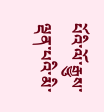པོའི་ལོ་རྒྱུས་ལྡན་པའི་མི་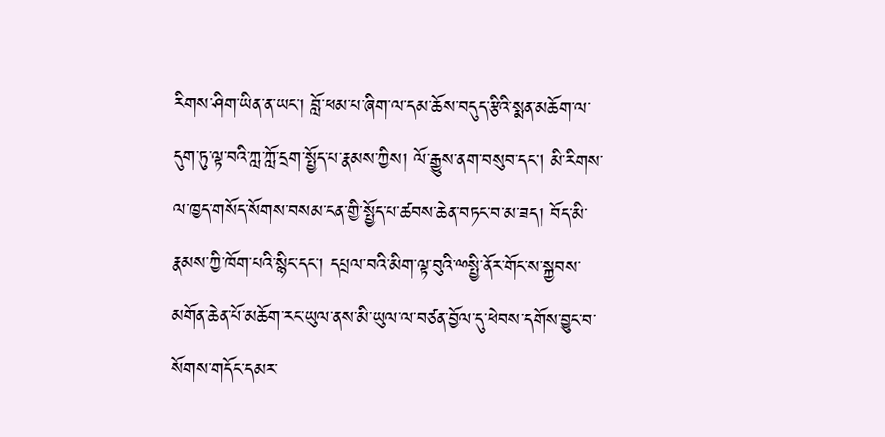རིགས་ཤིག་ཡིན་ན་ཡང་། བློ་ཕམ་པ་ཞིག་ལ་དམ་ཆོས་བདུད་རྩིའི་སྨན་མཆོག་ལ་དུག་ཏུ་ལྟ་བའི་ཀླ་ཀློ་དྲག་སྤྱོད་པ་རྣམས་ཀྱིས། ལོ་རྒྱུས་ནག་བསུབ་དང། མི་རིགས་ལ་ཁྱད་གསོད་སོགས་བསམ་ངན་གྱི་སྤྱོད་པ་ཚབས་ཆེན་བཏང་བ་མ་ཟད། བོད་མི་རྣམས་ཀྱི་ཁོག་པའི་སྙིང་དང་། དཔྲལ་བའི་མིག་ལྟ་བུའི་ྋསྤྱི་ནོར་གོང་ས་སྐྱབས་མགོན་ཆེན་པོ་མཆོག་རང་ཡུལ་ནས་མི་ཡུལ་ལ་བཙན་བྱོལ་དུ་ཕེབས་དགོས་བྱུང་བ་སོགས་གདོང་དམར་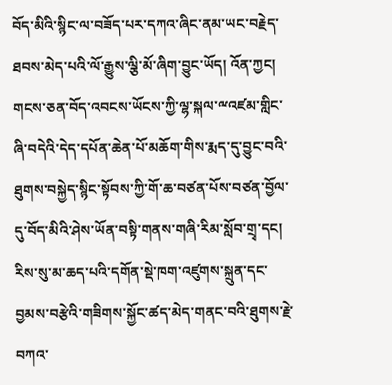བོད་མིའི་སྙིང་ལ་བཟོད་པར་དཀའ་ཞིང་ནམ་ཡང་བརྗེད་ཐབས་མེད་པའི་ལོ་རྒྱུས་ལྕི་མོ་ཞིག་བྱུང་ཡོད། འོན་ཀྱང། གངས་ཅན་བོད་འབངས་ཡོངས་ཀྱི་ལྷ་སྐལ་ྋའཛམ་གླིང་ཞི་བདེའི་དེད་དཔོན་ཆེན་པོ་མཆོག་གིས་རྨད་དུ་བྱུང་བའི་ཐུགས་བསྐྱེད་སྙིང་སྟོབས་ཀྱི་གོ་ཆ་བཙན་པོས་བཙན་བྱོལ་དུ་བོད་མིའི་ཤེས་ཡོན་བསྟི་གནས་གཞི་རིམ་སློབ་གྲྭ་དང། རིས་སུ་མ་ཆད་པའི་དགོན་སྡེ་ཁག་འཛུགས་སྐྲུན་དང་བྱམས་བརྩེའི་གཟིགས་སྐྱོང་ཚད་མེད་གནང་བའི་ཐུགས་རྗེ་བཀའ་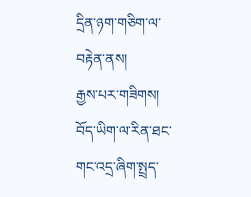དྲིན་ཉག་གཅིག་ལ་བརྟེན་ནས།
རྒྱས་པར་གཟིགས།
བོད་ཡིག་ལ་རིན་ཐང་གང་འདྲ་ཞིག་སྤྲད་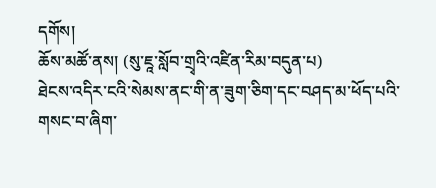དགོས།
ཆོས་མཚོ་ནས། (སུ་ཇཱ་སློབ་གྲྭའི་འཛིན་རིམ་བདུན་པ)
ཐེངས་འདིར་ངའི་སེམས་ནང་གི་ན་ཟུག་ཅིག་དང་བཤད་མ་ཕོད་པའི་གསང་བ་ཞིག་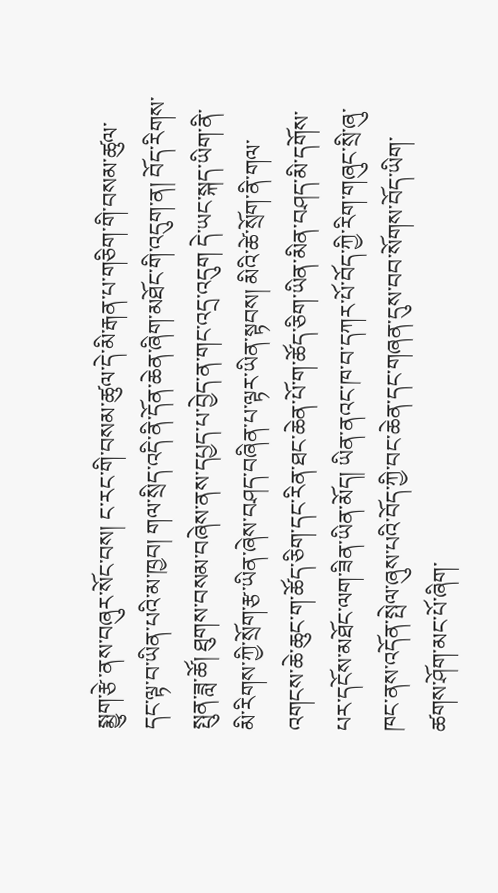སྨྱུག་རྩེ་ནས་བཞུར་སོང་བས། ང་རང་གི་བསམ་ཚུལ་དེ་མི་རྒན་པ་གཅིག་གི་བསམ་ཚུལ་དང་ལྟ་བ་ཡིན་པའི་མ་ཁྱབ། གལ་སྲིད་འདི་ནི་དོན་ཆེན་ཞིག་མཐོང་གི་འདུག་ན། བོད་རིགས་སྤུན་ཟླ་ཚོ། ཐུགས་བསམ་བཞེས་ནས་དཔྱད་པ་བྱེད་ན་གང་འདྲ་འདུག དེ་ཡང་སྐད་ཡིག་ནི་མི་རིགས་ཀྱི་སྲོག་རྩ་ཡིན་ཞེས་བཤད་བཞིན་པ་ལྟར་ཡིན་སྟབས། མིའི་ཚེ་སྲོག་ནི་གལ་འགངས་ཆེ་ཆུང་ག་ཚོད་ཅིག་དང་རིན་ཐང་ཆེན་པོ་ག་ཚོད་ཅིག་ཡིན་མིན་བཤད་མི་དགོས་པར་དངོས་མཐོང་ལག་ཟིན་ཡིན་མོད། ཡིན་ནའང་ཁ་བ་དཀར་པོ་བོད་ཀྱི་རིག་གཞུང་སྲི་ཞུ་ཁང་ནས་འདོན་སྤེལ་ཞུས་པའི་བོད་ཀྱི་བང་ཆེན་དང་གཞན་དུས་བབ་སོགས་བོད་ཡིག་ཚགས་ཤོག་མང་པོ་ཞིག་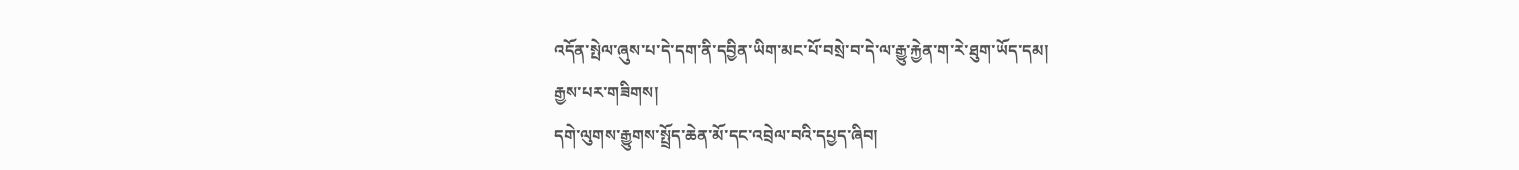འདོན་སྤེལ་ཞུས་པ་དེ་དག་ནི་དབྱིན་ཡིག་མང་པོ་བསྲེ་བ་དེ་ལ་རྒྱུ་རྐྱེན་ག་རེ་ཐུག་ཡོད་དམ།
རྒྱས་པར་གཟིགས།
དགེ་ལུགས་རྒྱུགས་སྤྲོད་ཆེན་མོ་དང་འབྲེལ་བའི་དཔྱད་ཞིབ།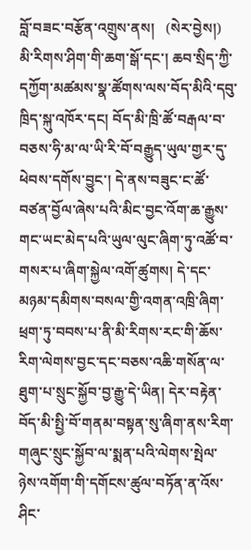བློ་བཟང་བརྩོན་འགྲུས་ནས།   (སེར་བྱེས།)
མི་རིགས་ཤིག་གི་ཆག་སྒོ་དང་། ཆབ་སྲིད་ཀྱི་དཀྱོག་མཚམས་སྣ་ཚོགས་ལས་བོད་མིའི་དབུ་ཁྲིད་སྐུ་འཁོར་དང། བོད་མི་ཁྲི་ཚོ་བརྒལ་བ་བཅས་ཧི་མ་ལ་ཡི་རི་བོ་བརྒྱུད་ཡུལ་གྱར་དུ་ཕེབས་དགོས་བྱུང་། དེ་ནས་བཟུང་ང་ཚོ་བཙན་བྱོལ་ཞེས་པའི་མིང་བྱང་འོག་ཆ་རྒྱུས་གང་ཡང་མེད་པའི་ཡུལ་ལུང་ཞིག་ཏུ་འཚོ་བ་གསར་པ་ཞིག་སྐྱེལ་འགོ་ཚུགས། དེ་དང་མཉམ་དམིགས་བསལ་གྱི་འགན་འཁྲི་ཞིག་ཕྲག་ཏུ་བབས་པ་ནི་མི་རིགས་རང་གི་ཆོས་རིག་ལེགས་བྱང་དང་བཅས་འཆི་གསོན་ལ་ཐུག་པ་སྲུང་སྐྱོབ་བྱ་རྒྱུ་དེ་ཡིན། དེར་བརྟེན་བོད་མི་སྤྱི་བོ་གནམ་བསྟན་སུ་ཞིག་ནས་རིག་གཞུང་སྲུང་སྐྱོབ་ལ་སྨན་པའི་ལེགས་སྤེལ་ཉེས་འགོག་གི་དགོངས་ཚུལ་བཏོན་ན་འོས་ཤིང་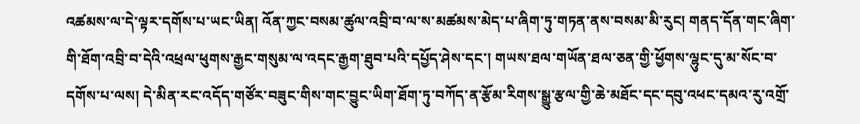འཚམས་ལ་དེ་ལྟར་དགོས་པ་ཡང་ཡིན། འོན་ཀྱང་བསམ་ཚུལ་འབྲི་བ་ལ་ས་མཚམས་མེད་པ་ཞིག་ཏུ་གཏན་ནས་བསམ་མི་རུང། གནད་དོན་གང་ཞིག་གི་ཐོག་འབྲི་བ་དེའི་འཕྲལ་ཕུགས་རྒྱང་གསུམ་ལ་འདང་རྒྱག་ཐུབ་པའི་དཔྱོད་ཤེས་དང་། གཡས་ཐལ་གཡོན་ཐལ་ཅན་གྱི་ཕྱོགས་ལྷུང་དུ་མ་སོང་བ་དགོས་པ་ལས། དེ་མིན་རང་འདོད་གཙོར་བཟུང་གིས་གང་བྱུང་ཡིག་ཐོག་ཏུ་བཀོད་ན་རྩོམ་རིགས་སྒྱུ་རྩལ་གྱི་ཆེ་མཐོང་དང་དབུ་འཕང་དམའ་རུ་འགྲོ་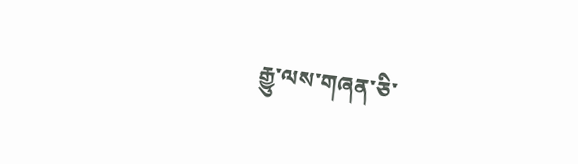རྒྱུ་ལས་གཞན་ཅི་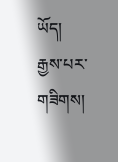ཡོད།
རྒྱས་པར་གཟིགས།